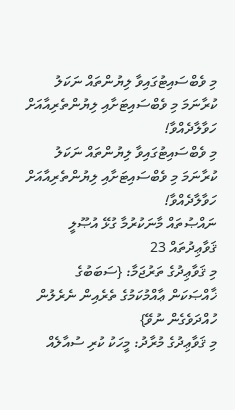މި ވެބްސައިޓުގައިވާ ލިޔުންތައް ނަކަލު ކުރާނަމަ މި ވެބްސައިޓަށާއި ލިޔުންތެރިއާއަށް ހަވާލާދެއްވާ!
މި ވެބްސައިޓުގައިވާ ލިޔުންތައް ނަކަލު ކުރާނަމަ މި ވެބްސައިޓަށާއި ލިޔުންތެރިއާއަށް ހަވާލާދެއްވާ!
ނައްޞުތައް މާނަކުރުމާ ގުޅޭ އުޞޫލީ ޤަވާޢިދުތައް 23
މި ޤަވާޢިދުގެ ތަރުޖަމާ: {ސަބަބުގެ ޚާއްޞަކަން ޢާއްމުކަމުގެ ތެރެއިން ނެރެލުން ހުއްދަވެގެން ނުވޭ}
މި ޤަވާޢިދުގެ މުރާދު: މީހަކު ކުރި ސުއާލެއް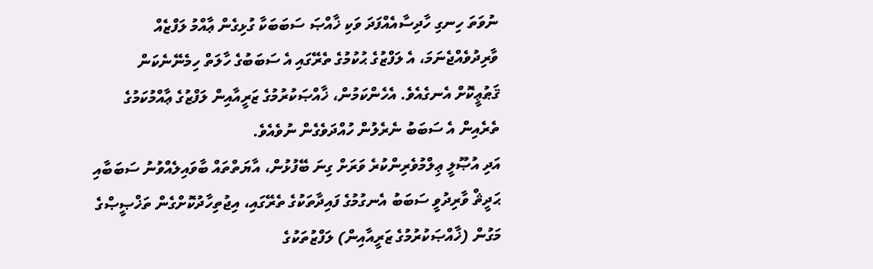ނުވަތަ ހިނގި ހާދިސާއެއްފަދަ ވަކި ޚާއްޞަ ސަބަބަކާ ގުޅިގެން ޢާއްމު ލަފްޒެއް ވާރިދުވެއްޖެނަމަ، އެ ލަފްޒުގެ ޙުކުމުގެ ތެރޭގައި އެ ސަބަބުގެ ހާލަތް ހިމެނޭނެކަން ޤަޠުޢީކޮށް އެނގެއެވެ. އެހެންކަމުން، ޚާއްޞަކުރުމުގެ ޒަރީއާއިން ލަފްޒުގެ ޢާއްމުކަމުގެ ތެރެއިން އެ ސަބަބު ނެރެލުން ހުއްދަވެގެން ނުވެއެވެ.
އަދި އުޞޫލީ ޢިލްމުވެރިންކުރެ ވަރަށް ގިނަ ބޭފުޅުން، އާޔަތްތައް ބާވައިލެއްވުނު ސަބަބާއި ޙަދީޘް ވާރިދުވީ ސަބަބު އެނގުމުގެ ފައިދާތަކުގެ ތެރޭގައި، އިޖުތިހާދުކޮށްގެން ތަޚްޞީޞްގެ މަގުން (ޚާއްޞަކުރުމުގެ ޒަރީއާއިން) ލަފްޒުތަކުގެ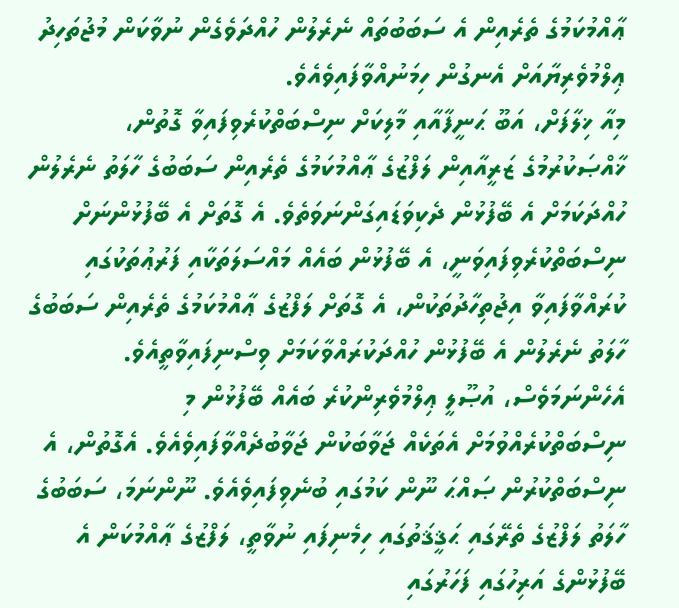ޢާއްމުކަމުގެ ތެރެއިން އެ ސަބަބުތައް ނެރެލުން ހުއްދަވެގެން ނުވާކަން މުޖުތަހިދު ޢިލްމުވެރިޔާއަށް އެނގުން ހިމަނުއްވާފައިވެއެވެ.
މިއާ ޚިލާފަށް، އަބޫ ޙަނީފާއާއި މާލިކަށް ނިސްބަތްކުރެވިފައިވާ ގޮތުން، ޚާއްޞަކުރުމުގެ ޒަރީއާއިން ލަފްޒުގެ ޢާއްމުކަމުގެ ތެރެއިން ސަބަބުގެ ހާލަތު ނެރެލުން ހުއްދަކަމަށް އެ ބޭފުޅުން ދެކިވަޑައިގަންނަވަތެވެ. އެ ގޮތަށް އެ ބޭފުޅުންނަށް ނިސްބަތްކުރެވިފައިވަނީ، އެ ބޭފުޅުން ބައެއް މައްސަލަތަކާއި ފަރުޢުތަކުގައި ކުރައްވާފައިވާ އިޖުތިހާދުތަކުން، އެ ގޮތަށް ލަފްޒުގެ ޢާއްމުކަމުގެ ތެރެއިން ސަބަބުގެ ހާލަތު ނެރެލުން އެ ބޭފުޅުން ހުއްދަކުރައްވާކަމަށް ވިސްނިފައިވާތީއެވެ.
އެހެންނަމަވެސް، އުޞޫލީ ޢިލްމުވެރިންކުރެ ބައެއް ބޭފުޅުން މި ނިސްބަތްކުރެއްވުމަށް އެތަކެއް ޖަވާބަކުން ޖަވާބުދެއްވާފައިވެއެވެ. އެގޮތުން، އެ ނިސްބަތްކުރުން ޞައްޙަ ނޫން ކަމުގައި ބުނެވިފައިވެއެވެ. ނޫންނަމަ، ސަބަބުގެ ހާލަތު ލަފްޒުގެ ތެރޭގައި ޙަޤީޤަތުގައި ހިމެނިފައި ނުވާތީ، ލަފްޒުގެ ޢާއްމުކަން އެ ބޭފުޅުންގެ އަރިހުގައި ފަހަރުގައި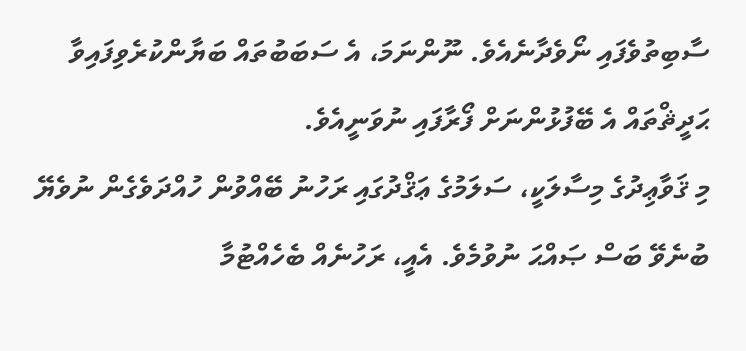ސާބިތުވެފައި ނޯވެދާނެއެވެ. ނޫންނަމަ، އެ ސަބަބުތައް ބަޔާންކުރެވިފައިވާ ޙަދީޘްތައް އެ ބޭފުޅުންނަށް ފޯރާފައި ނުވަނީއެވެ.
މި ޤަވާޢިދުގެ މިސާލަކީ، ސަލަމުގެ ޢަޤްދުގައި ރަހުނު ބޭއްވުން ހުއްދަވެގެން ނުވެޔޭ ބުނެވޭ ބަސް ޞައްޙަ ނުވުމެވެ. އެއީ، ރަހުނެއް ބެހެއްޓުމާ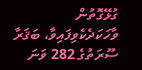ގުޅޭގޮތުން ވާހަކަދެކެވިފައިވާ، ބަޤަރާ ސޫރަތުގެ 282 ވަނަ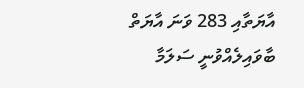އާޔަތާއި 283 ވަނަ އާޔަތް ބާވައިލެއްވުނީ ސަލަމާ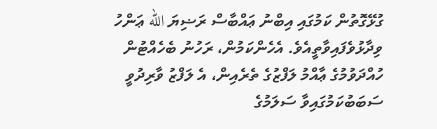ގުޅޭގޮތުން ކަމުގައި އިބްނު ޢައްބާސް ރަޟިޔަ الله ޢަންހު ވިދާޅުވެފައިވާތީއެވެ. އެހެންކަމުން، ރަހުނު ބެހެއްޓުން ހުއްދަވުމުގެ ޢާއްމު ލަފްޒުގެ ތެރެއިން، އެ ލަފްޒު ވާރިދުވީ ސަބަބުކަމުގައިވާ ސަލަމުގެ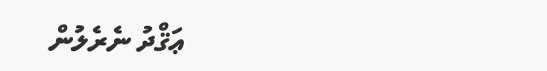ޢަޤްދު ނެރެލުން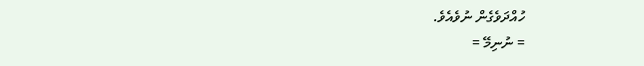ހުއްދަވެގެން ނުވެއެވެ.
= ނުނިމޭ =